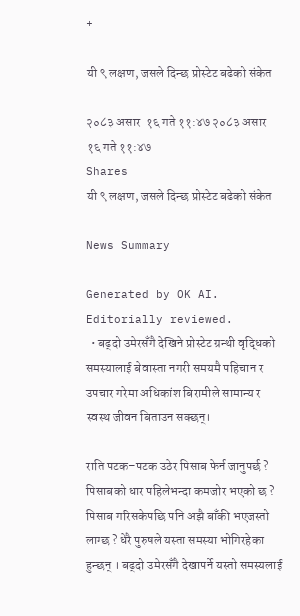+

यी ९ लक्षण, जसले दिन्छ प्रोस्टेट बढेको संकेत

२०८३ असार  १६ गते ११:४७ २०८३ असार १६ गते ११:४७
Shares
यी ९ लक्षण, जसले दिन्छ प्रोस्टेट बढेको संकेत

News Summary

Generated by OK AI. Editorially reviewed.
  • बढ्दो उमेरसँगै देखिने प्रोस्टेट ग्रन्थी वृद्धिको समस्यालाई बेवास्ता नगरी समयमै पहिचान र उपचार गरेमा अधिकांश बिरामीले सामान्य र स्वस्थ जीवन बिताउन सक्छन्।

राति पटक–पटक उठेर पिसाब फेर्न जानुपर्छ ? पिसाबको धार पहिलेभन्दा कमजोर भएको छ ? पिसाब गरिसकेपछि पनि अझै बाँकी भएजस्तो लाग्छ ? धेरै पुरुषले यस्ता समस्या भोगिरहेका हुन्छन् । बढ्दो उमेरसँगै देखापर्ने यस्तो समस्यलाई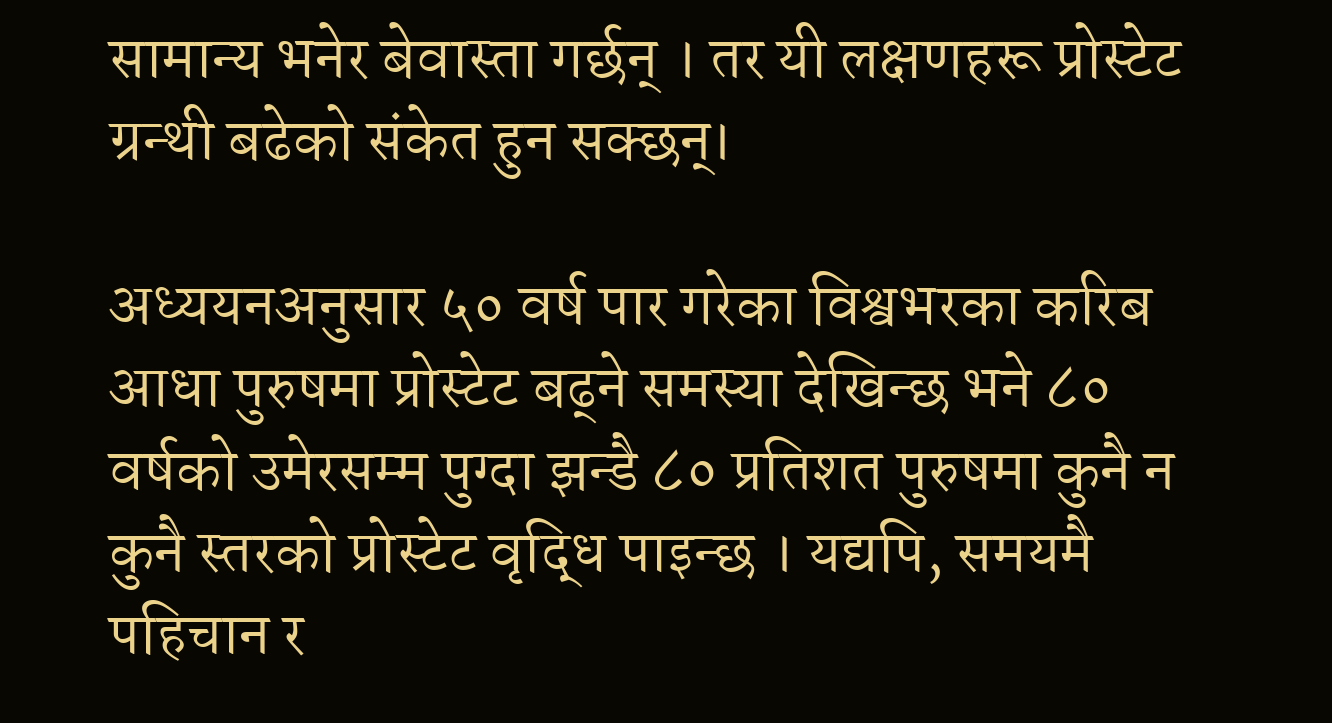सामान्य भनेर बेवास्ता गर्छन् । तर यी लक्षणहरू प्रोस्टेट ग्रन्थी बढेको संकेत हुन सक्छन्।

अध्ययनअनुसार ५० वर्ष पार गरेका विश्वभरका करिब आधा पुरुषमा प्रोस्टेट बढ्ने समस्या देखिन्छ भने ८० वर्षको उमेरसम्म पुग्दा झन्डै ८० प्रतिशत पुरुषमा कुनै न कुनै स्तरको प्रोस्टेट वृद्धि पाइन्छ । यद्यपि, समयमै पहिचान र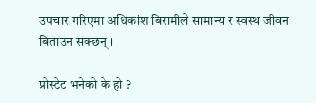उपचार गरिएमा अधिकांश बिरामीले सामान्य र स्वस्थ जीवन बिताउन सक्छन् ।

प्रोस्टेट भनेको के हो ?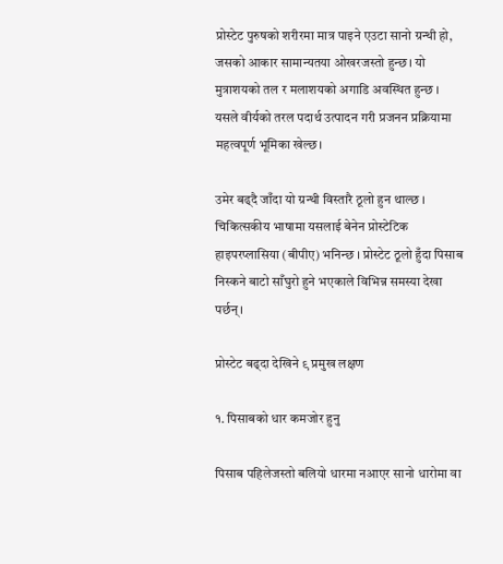प्रोस्टेट पुरुषको शरीरमा मात्र पाइने एउटा सानो ग्रन्थी हो, जसको आकार सामान्यतया ओखरजस्तो हुन्छ। यो मुत्राशयको तल र मलाशयको अगाडि अवस्थित हुन्छ । यसले वीर्यको तरल पदार्थ उत्पादन गरी प्रजनन प्रक्रियामा महत्वपूर्ण भूमिका खेल्छ।

उमेर बढ्दै जाँदा यो ग्रन्थी विस्तारै ठूलो हुन थाल्छ । चिकित्सकीय भाषामा यसलाई बेनेन प्रोस्टेटिक हाइपरप्लासिया (बीपीए) भनिन्छ । प्रोस्टेट ठूलो हुँदा पिसाब निस्कने बाटो साँघुरो हुने भएकाले विभिन्न समस्या देखा पर्छन्।

प्रोस्टेट बढ्दा देखिने ९ प्रमुख लक्षण

१. पिसाबको धार कमजोर हुनु

पिसाब पहिलेजस्तो बलियो धारमा नआएर सानो धारोमा वा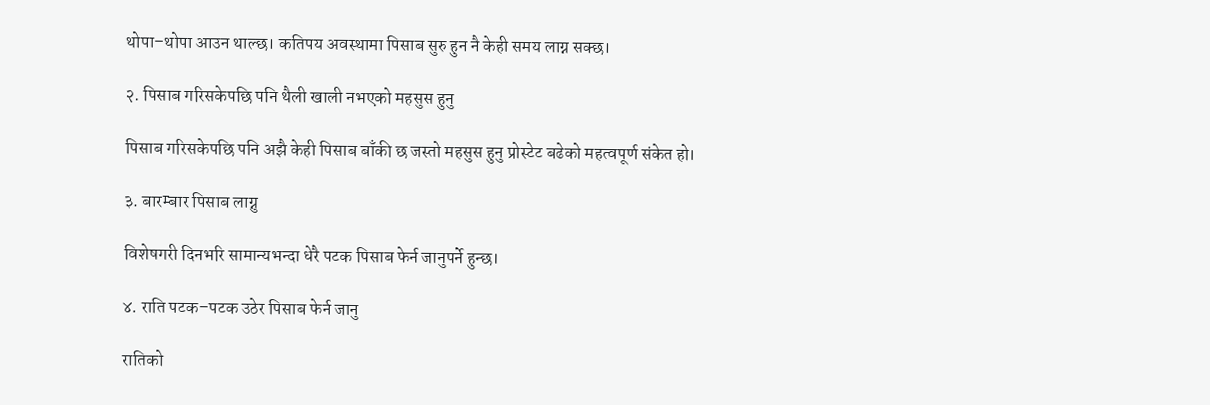थोपा–थोपा आउन थाल्छ। कतिपय अवस्थामा पिसाब सुरु हुन नै केही समय लाग्न सक्छ।

२. पिसाब गरिसकेपछि पनि थैली खाली नभएको महसुस हुनु

पिसाब गरिसकेपछि पनि अझै केही पिसाब बाँकी छ जस्तो महसुस हुनु प्रोस्टेट बढेको महत्वपूर्ण संकेत हो।

३. बारम्बार पिसाब लाग्नु

विशेषगरी दिनभरि सामान्यभन्दा धेरै पटक पिसाब फेर्न जानुपर्ने हुन्छ।

४. राति पटक–पटक उठेर पिसाब फेर्न जानु

रातिको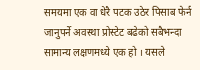समयमा एक वा धेरै पटक उठेर पिसाब फेर्न जानुपर्ने अवस्था प्रोस्टेट बढेको सबैभन्दा सामान्य लक्षणमध्ये एक हो । यसले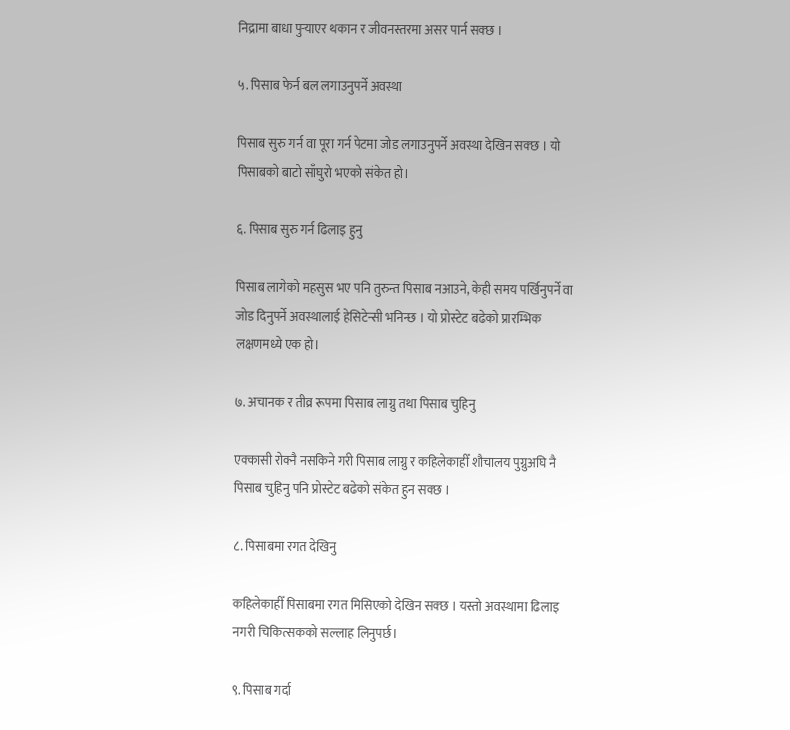निद्रामा बाधा पुर्‍याएर थकान र जीवनस्तरमा असर पार्न सक्छ ।

५. पिसाब फेर्न बल लगाउनुपर्ने अवस्था

पिसाब सुरु गर्न वा पूरा गर्न पेटमा जोड लगाउनुपर्ने अवस्था देखिन सक्छ । यो पिसाबको बाटो साँघुरो भएको संकेत हो।

६. पिसाब सुरु गर्न ढिलाइ हुनु

पिसाब लागेको महसुस भए पनि तुरुन्त पिसाब नआउने, केही समय पर्खिनुपर्ने वा जोड दिनुपर्ने अवस्थालाई हेसिटेन्सी भनिन्छ । यो प्रोस्टेट बढेको प्रारम्भिक लक्षणमध्ये एक हो।

७. अचानक र तीव्र रूपमा पिसाब लाग्नु तथा पिसाब चुहिनु

एक्कासी रोक्नै नसकिने गरी पिसाब लाग्नु र कहिलेकाहीँ शौचालय पुग्नुअघि नै पिसाब चुहिनु पनि प्रोस्टेट बढेको संकेत हुन सक्छ ।

८. पिसाबमा रगत देखिनु

कहिलेकाहीँ पिसाबमा रगत मिसिएको देखिन सक्छ । यस्तो अवस्थामा ढिलाइ नगरी चिकित्सकको सल्लाह लिनुपर्छ।

९. पिसाब गर्दा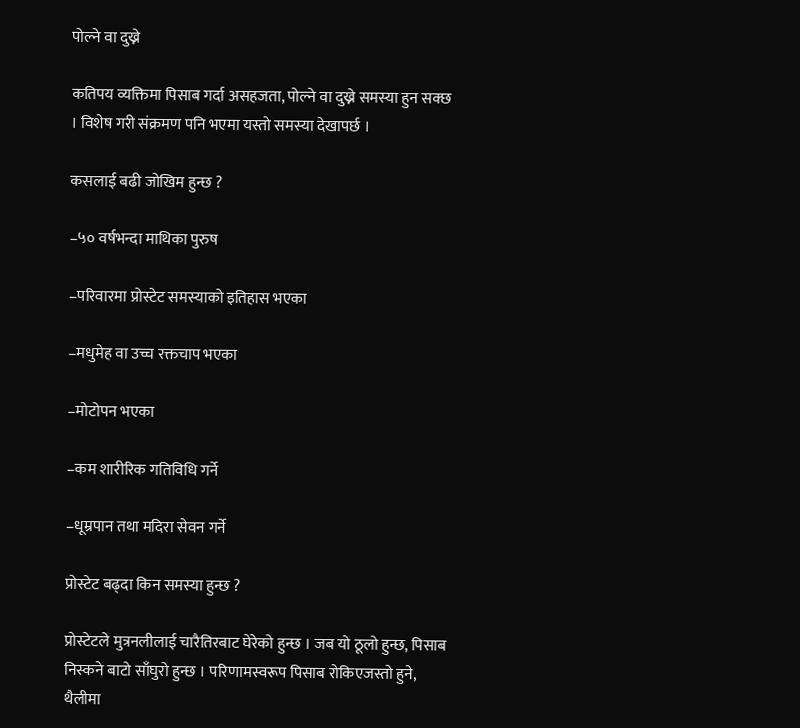पोल्ने वा दुख्ने

कतिपय व्यक्तिमा पिसाब गर्दा असहजता, पोल्ने वा दुख्ने समस्या हुन सक्छ । विशेष गरी संक्रमण पनि भएमा यस्तो समस्या देखापर्छ ।

कसलाई बढी जोखिम हुन्छ ?

–५० वर्षभन्दा माथिका पुरुष

–परिवारमा प्रोस्टेट समस्याको इतिहास भएका

–मधुमेह वा उच्च रक्तचाप भएका

–मोटोपन भएका

–कम शारीरिक गतिविधि गर्ने

–धूम्रपान तथा मदिरा सेवन गर्ने

प्रोस्टेट बढ्दा किन समस्या हुन्छ ?

प्रोस्टेटले मुत्रनलीलाई चारैतिरबाट घेरेको हुन्छ । जब यो ठूलो हुन्छ, पिसाब निस्कने बाटो साँघुरो हुन्छ । परिणामस्वरूप पिसाब रोकिएजस्तो हुने, थैलीमा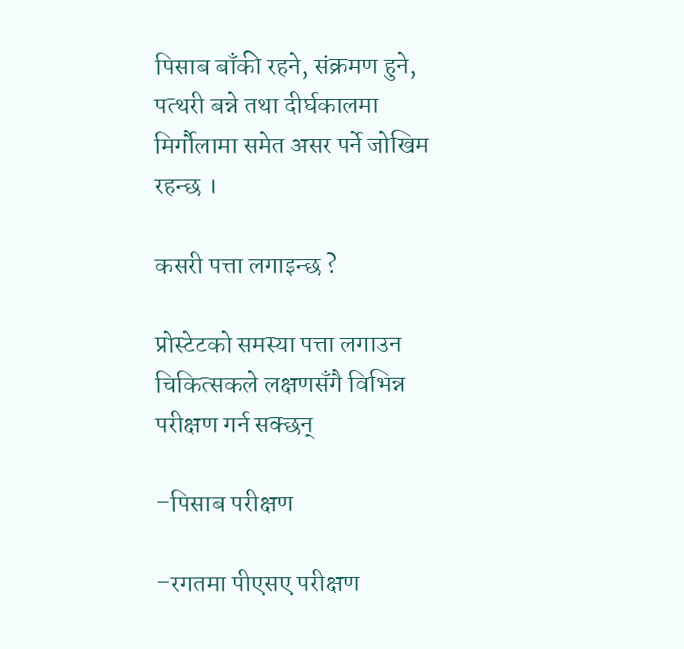पिसाब बाँकी रहने, संक्रमण हुने, पत्थरी बन्ने तथा दीर्घकालमा मिर्गौलामा समेत असर पर्ने जोखिम रहन्छ ।

कसरी पत्ता लगाइन्छ ?

प्रोस्टेटको समस्या पत्ता लगाउन चिकित्सकले लक्षणसँगै विभिन्न परीक्षण गर्न सक्छन्

–पिसाब परीक्षण

–रगतमा पीएसए परीक्षण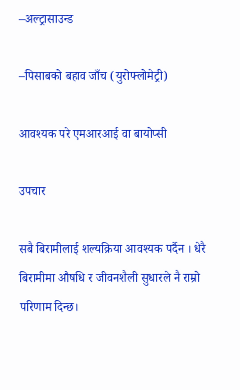–अल्ट्रासाउन्ड

–पिसाबको बहाव जाँच (युरोफ्लोमेट्री)

आवश्यक परे एमआरआई वा बायोप्सी

उपचार

सबै बिरामीलाई शल्यक्रिया आवश्यक पर्दैन । धेरै बिरामीमा औषधि र जीवनशैली सुधारले नै राम्रो परिणाम दिन्छ।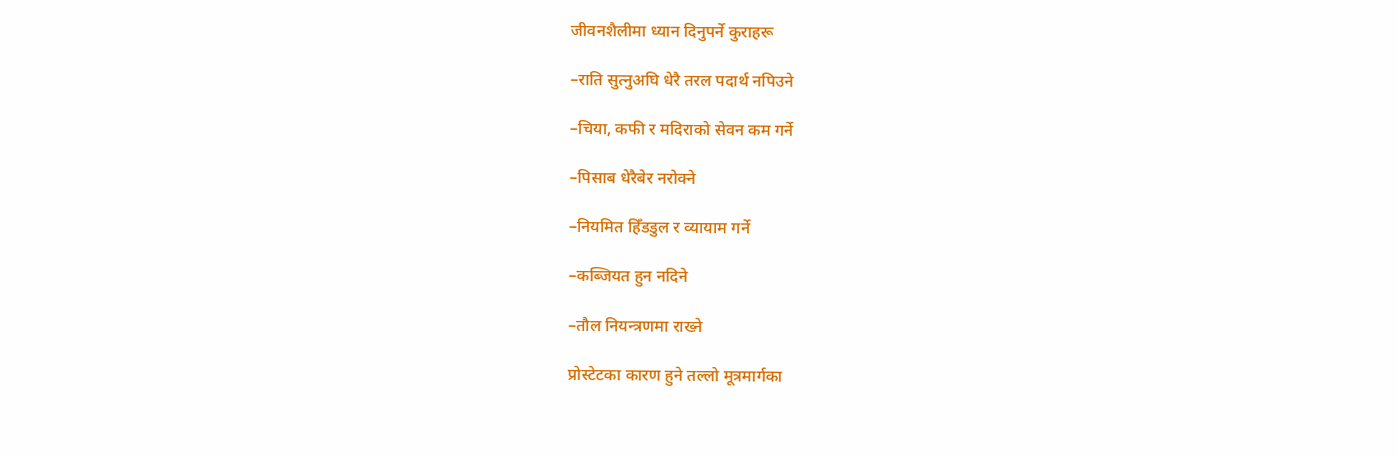जीवनशैलीमा ध्यान दिनुपर्ने कुराहरू

–राति सुत्नुअघि धेरै तरल पदार्थ नपिउने

–चिया, कफी र मदिराको सेवन कम गर्ने

–पिसाब धेरैबेर नरोक्ने

–नियमित हिँडडुल र व्यायाम गर्ने

–कब्जियत हुन नदिने

–तौल नियन्त्रणमा राख्ने

प्रोस्टेटका कारण हुने तल्लो मूत्रमार्गका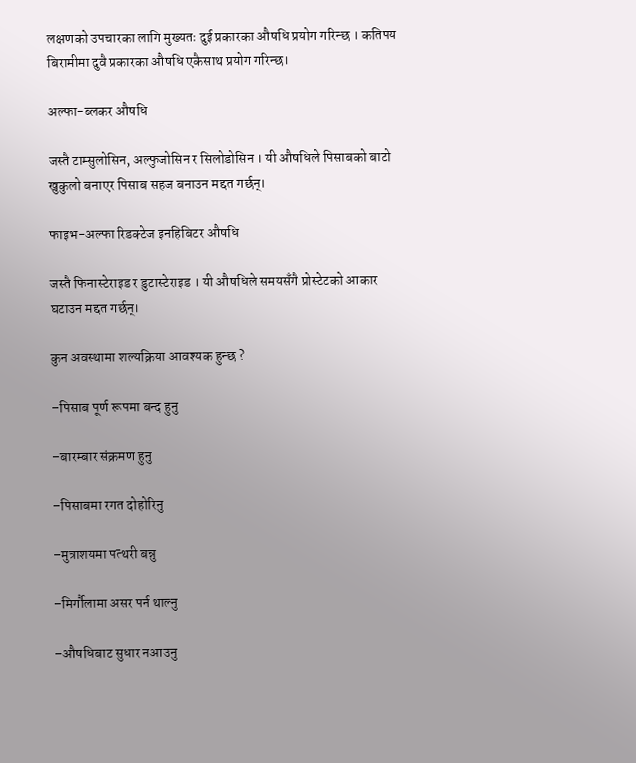लक्षणको उपचारका लागि मुख्यतः दुई प्रकारका औषधि प्रयोग गरिन्छ । कतिपय बिरामीमा दुवै प्रकारका औषधि एकैसाथ प्रयोग गरिन्छ।

अल्फा-ब्लकर औषधि

जस्तै टाम्सुलोसिन, अल्फुजोसिन र सिलोडोसिन । यी औषधिले पिसाबको बाटो खुकुलो बनाएर पिसाब सहज बनाउन मद्दत गर्छन्।

फाइभ-अल्फा रिडक्टेज इनहिबिटर औषधि

जस्तै फिनास्टेराइड र डुटास्टेराइड । यी औषधिले समयसँगै प्रोस्टेटको आकार घटाउन मद्दत गर्छन्।

कुन अवस्थामा शल्यक्रिया आवश्यक हुन्छ ?

–पिसाब पूर्ण रूपमा बन्द हुनु

–बारम्बार संक्रमण हुनु

–पिसाबमा रगत दोहोरिनु

–मुत्राशयमा पत्थरी बन्नु

–मिर्गौलामा असर पर्न थाल्नु

–औषधिबाट सुधार नआउनु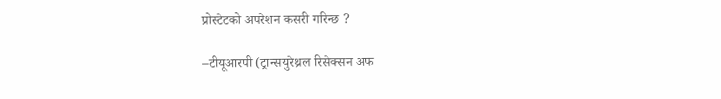प्रोस्टेटको अपरेशन कसरी गरिन्छ ?

–टीयूआरपी (ट्रान्सयुरेथ्रल रिसेक्सन अफ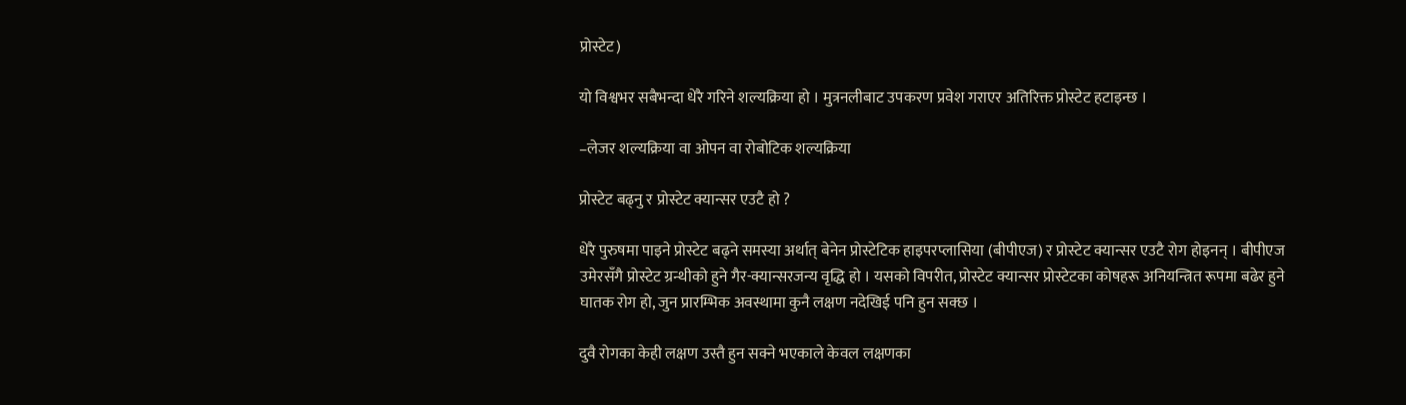प्रोस्टेट)

यो विश्वभर सबैभन्दा धेरै गरिने शल्यक्रिया हो । मुत्रनलीबाट उपकरण प्रवेश गराएर अतिरिक्त प्रोस्टेट हटाइन्छ ।

–लेजर शल्यक्रिया वा ओपन वा रोबोटिक शल्यक्रिया

प्रोस्टेट बढ्नु र प्रोस्टेट क्यान्सर एउटै हो ?

धेरै पुरुषमा पाइने प्रोस्टेट बढ्ने समस्या अर्थात् बेनेन प्रोस्टेटिक हाइपरप्लासिया (बीपीएज) र प्रोस्टेट क्यान्सर एउटै रोग होइनन् । बीपीएज उमेरसँगै प्रोस्टेट ग्रन्थीको हुने गैर-क्यान्सरजन्य वृद्धि हो । यसको विपरीत, प्रोस्टेट क्यान्सर प्रोस्टेटका कोषहरू अनियन्त्रित रूपमा बढेर हुने घातक रोग हो, जुन प्रारम्भिक अवस्थामा कुनै लक्षण नदेखिई पनि हुन सक्छ ।

दुवै रोगका केही लक्षण उस्तै हुन सक्ने भएकाले केवल लक्षणका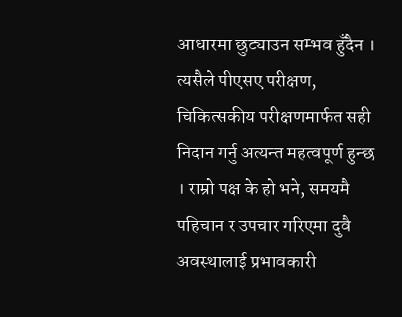आधारमा छुट्याउन सम्भव हुँदैन । त्यसैले पीएसए परीक्षण, चिकित्सकीय परीक्षणमार्फत सही निदान गर्नु अत्यन्त महत्वपूर्ण हुन्छ । राम्रो पक्ष के हो भने, समयमै पहिचान र उपचार गरिएमा दुवै अवस्थालाई प्रभावकारी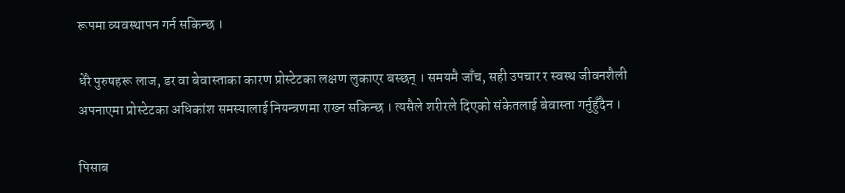रूपमा व्यवस्थापन गर्न सकिन्छ ।

धेरै पुरुषहरू लाज, डर वा बेवास्ताका कारण प्रोस्टेटका लक्षण लुकाएर बस्छन् । समयमै जाँच, सही उपचार र स्वस्थ जीवनशैली अपनाएमा प्रोस्टेटका अधिकांश समस्यालाई नियन्त्रणमा राख्न सकिन्छ । त्यसैले शरीरले दिएको संकेतलाई बेवास्ता गर्नुहुँदैन ।

पिसाब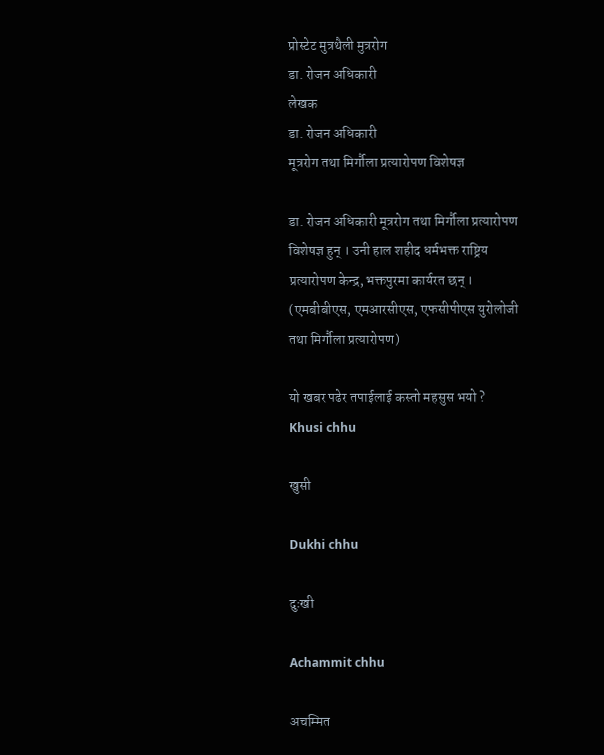प्रोस्टेट मुत्रथैली मुत्ररोग
डा. रोजन अधिकारी
लेखक
डा. रोजन अधिकारी
मूत्ररोग तथा मिर्गौला प्रत्यारोपण विशेषज्ञ

डा. रोजन अधिकारी मूत्ररोग तथा मिर्गौला प्रत्यारोपण विशेषज्ञ हुन् । उनी हाल शहीद धर्मभक्त राष्ट्रिय प्रत्यारोपण केन्द्र, भक्तपुरमा कार्यरत छन् । (एमबीबीएस, एमआरसीएस, एफसीपीएस युरोलोजी तथा मिर्गौला प्रत्यारोपण)

यो खबर पढेर तपाईलाई कस्तो महसुस भयो ?
Khusi chhu

खुसी

Dukhi chhu

दुःखी

Achammit chhu

अचम्मित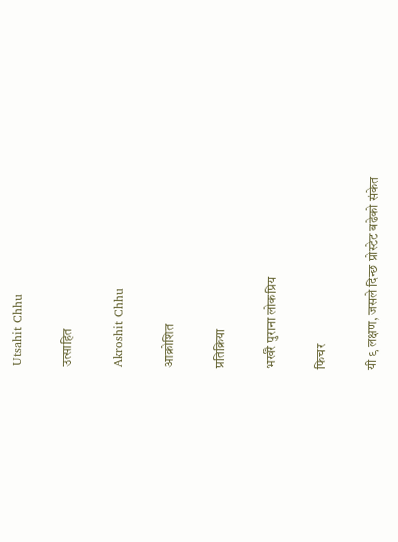Utsahit Chhu

उत्साहित

Akroshit Chhu

आक्रोशित

प्रतिक्रिया

भर्खरै पुराना लोकप्रिय

फिचर

यी ९ लक्षण, जसले दिन्छ प्रोस्टेट बढेको संकेत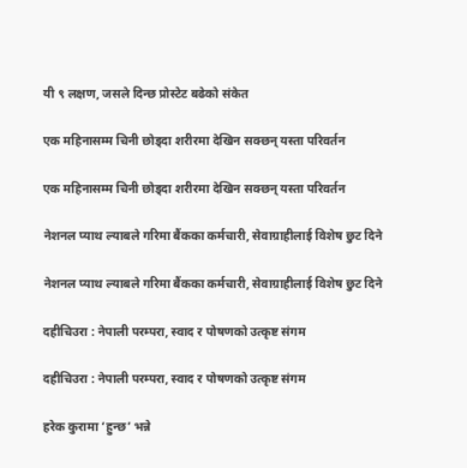यी ९ लक्षण, जसले दिन्छ प्रोस्टेट बढेको संकेत

एक महिनासम्म चिनी छोड्दा शरीरमा देखिन सक्छन् यस्ता परिवर्तन

एक महिनासम्म चिनी छोड्दा शरीरमा देखिन सक्छन् यस्ता परिवर्तन

नेशनल प्याथ ल्याबले गरिमा बैंकका कर्मचारी, सेवाग्राहीलाई विशेष छुट दिने

नेशनल प्याथ ल्याबले गरिमा बैंकका कर्मचारी, सेवाग्राहीलाई विशेष छुट दिने

दहीचिउरा : नेपाली परम्परा, स्वाद र पोषणको उत्कृष्ट संगम

दहीचिउरा : नेपाली परम्परा, स्वाद र पोषणको उत्कृष्ट संगम

हरेक कुरामा ‘हुन्छ’ भन्ने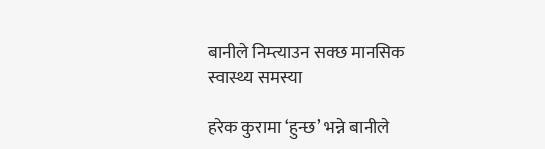बानीले निम्त्याउन सक्छ मानसिक स्वास्थ्य समस्या

हरेक कुरामा ‘हुन्छ’ भन्ने बानीले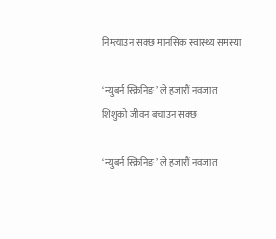निम्त्याउन सक्छ मानसिक स्वास्थ्य समस्या

‘न्युबर्न स्क्रिनिङ’ ले हजारौं नवजात शिशुको जीवन बचाउन सक्छ

‘न्युबर्न स्क्रिनिङ’ ले हजारौं नवजात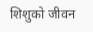शिशुको जीवन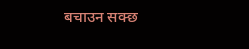बचाउन सक्छ